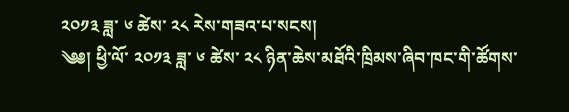༢༠༡༣ ཟླ་ ༦ ཚེས་ ༢༨ རེས་གཟའ་པ་སངས།
༄༅། ཕྱི་ལོ་ ༢༠༡༣ ཟླ་ ༦ ཚེས་ ༢༨ ཉིན་ཆེས་མཐོའི་ཁྲིམས་ཞིབ་ཁང་གི་ཚོགས་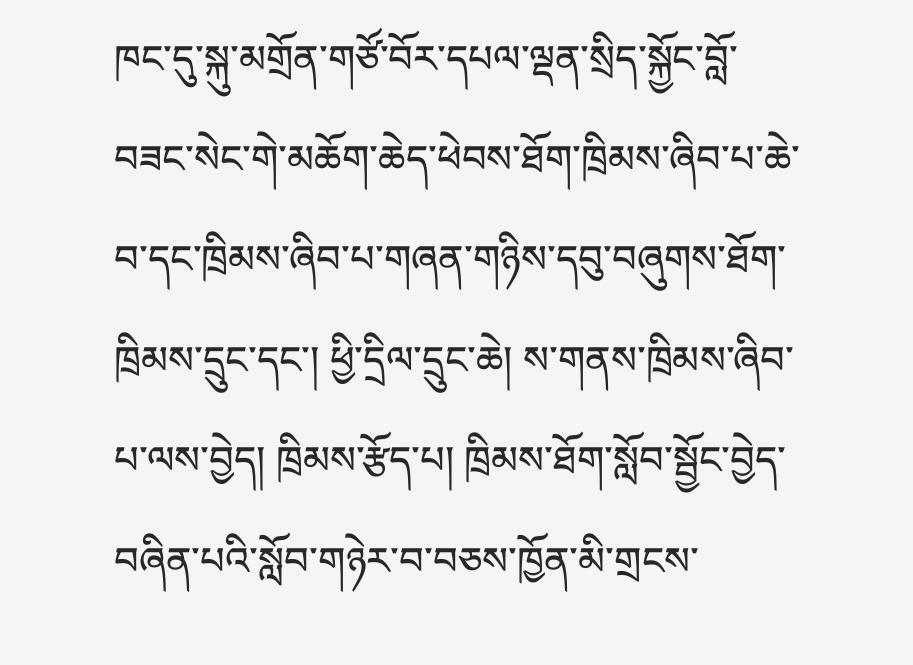ཁང་དུ་སྐུ་མགྲོན་གཙོ་བོར་དཔལ་ལྡན་སྲིད་སྐྱོང་བློ་བཟང་སེང་གེ་མཆོག་ཆེད་ཕེབས་ཐོག་ཁྲིམས་ཞིབ་པ་ཆེ་བ་དང་ཁྲིམས་ཞིབ་པ་གཞན་གཉིས་དབུ་བཞུགས་ཐོག་ཁྲིམས་དྲུང་དང་། ཕྱི་དྲིལ་དྲུང་ཆེ། ས་གནས་ཁྲིམས་ཞིབ་པ་ལས་བྱེད། ཁྲིམས་རྩོད་པ། ཁྲིམས་ཐོག་སློབ་སྦྱོང་བྱེད་བཞིན་པའི་སློབ་གཉེར་བ་བཅས་ཁྱོན་མི་གྲངས་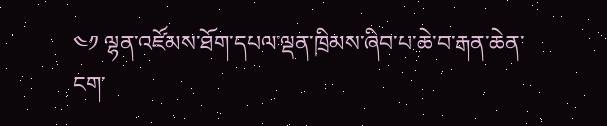༤༡ ལྷན་འཛོམས་ཐོག་དཔལ་ལྡན་ཁྲིམས་ཞིབ་པ་ཆེ་བ་རྒན་ཆེན་ངག་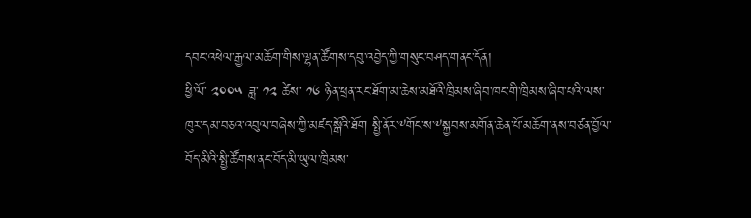དབང་འཕེལ་རྒྱལ་མཆོག་གིས་ལྷན་ཚོགས་དབུ་འབྱེད་ཀྱི་གསུང་བཤད་གནང་དོན།
ཕྱི་ལོ་ ༢༠༠༥ ཟླ་ ༡༢ ཚེས་ ༡༦ ཉིན་ཕྲན་རང་ཐོག་མ་ཆེས་མཐོའི་ཁྲིམས་ཞིབ་ཁང་གི་ཁྲིམས་ཞིབ་པའི་ལས་ཁུར་དམ་བཅའ་འབུལ་བཞེས་ཀྱི་མཛད་སྒོའི་ཐོག སྤྱི་ནོར་༸གོང་ས་༸སྐྱབས་མགོན་ཆེན་པོ་མཆོག་ནས་བཙན་བྱོལ་བོད་མིའི་སྤྱི་ཚོགས་ནང་བོད་མི་ཡུལ་ཁྲིམས་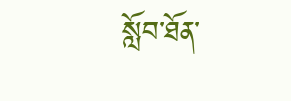སློབ་ཐོན་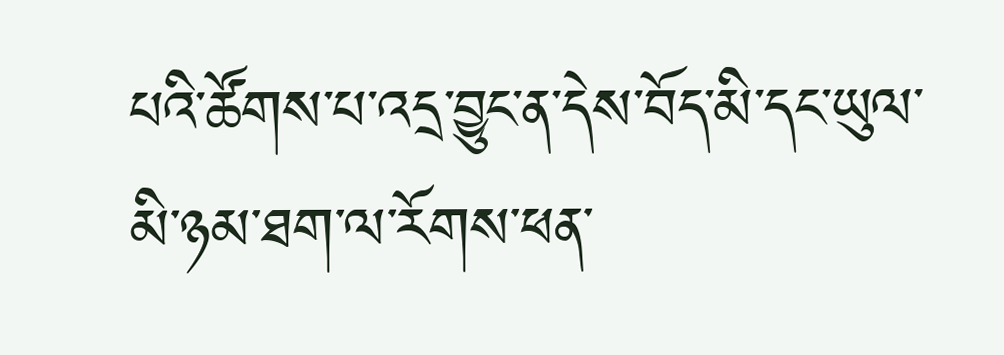པའི་ཚོགས་པ་འདྲ་བྱུང་ན་དེས་བོད་མི་དང་ཡུལ་མི་ཉམ་ཐག་ལ་རོགས་ཕན་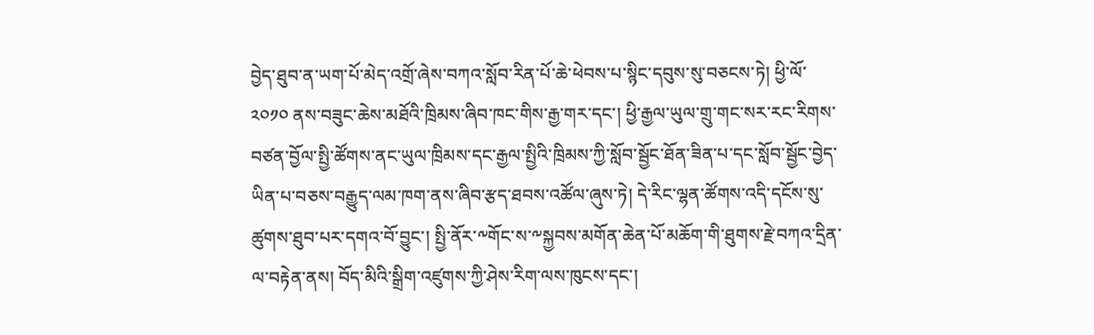བྱེད་ཐུབ་ན་ཡག་པོ་མེད་འགྲོ་ཞེས་བཀའ་སློབ་རིན་པོ་ཆེ་ཕེབས་པ་སྙིང་དབུས་སུ་བཅངས་ཏེ། ཕྱི་ལོ་ ༢༠༡༠ ནས་བཟུང་ཆེས་མཐོའི་ཁྲིམས་ཞིབ་ཁང་གིས་རྒྱ་གར་དང་། ཕྱི་རྒྱལ་ཡུལ་གྲུ་གང་སར་རང་རིགས་བཙན་བྱོལ་སྤྱི་ཚོགས་ནང་ཡུལ་ཁྲིམས་དང་རྒྱལ་སྤྱིའི་ཁྲིམས་ཀྱི་སློབ་སྦྱོང་ཐོན་ཟིན་པ་དང་སློབ་སྦྱོང་བྱེད་ཡིན་པ་བཅས་བརྒྱུད་ལམ་ཁག་ནས་ཞིབ་རྩད་ཐབས་འཚོལ་ཞུས་ཏེ། དེ་རིང་ལྷན་ཚོགས་འདི་དངོས་སུ་ཚུགས་ཐུབ་པར་དགའ་བོ་བྱུང་། སྤྱི་ནོར་༸གོང་ས་༸སྐྱབས་མགོན་ཆེན་པོ་མཆོག་གི་ཐུགས་རྗེ་བཀའ་དྲིན་ལ་བརྟེན་ནས། བོད་མིའི་སྒྲིག་འཛུགས་ཀྱི་ཤེས་རིག་ལས་ཁུངས་དང་།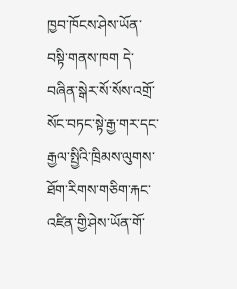ཁྱབ་ཁོངས་ཤེས་ཡོན་བསྟི་གནས་ཁག དེ་བཞིན་སྒེར་སོ་སོས་འགྲོ་སོང་བཏང་སྟེ་རྒྱ་གར་དང་རྒྱལ་སྤྱིའི་ཁྲིམས་ལུགས་ཐོག་རིགས་གཅིག་རྐང་འཛིན་གྱི་ཤེས་ཡོན་གོ་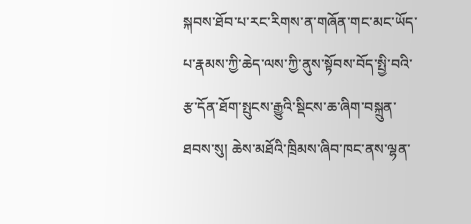སྐབས་ཐོབ་པ་རང་རིགས་ན་གཞོན་གང་མང་ཡོད་པ་རྣམས་ཀྱི་ཆེད་ལས་ཀྱི་ནུས་སྟོབས་བོད་སྤྱི་བའི་རྩ་དོན་ཐོག་སྤུངས་རྒྱུའི་སྡིངས་ཆ་ཞིག་བསྐྲུན་ཐབས་སུ། ཆེས་མཐོའི་ཁྲིམས་ཞིབ་ཁང་ནས་ལྷན་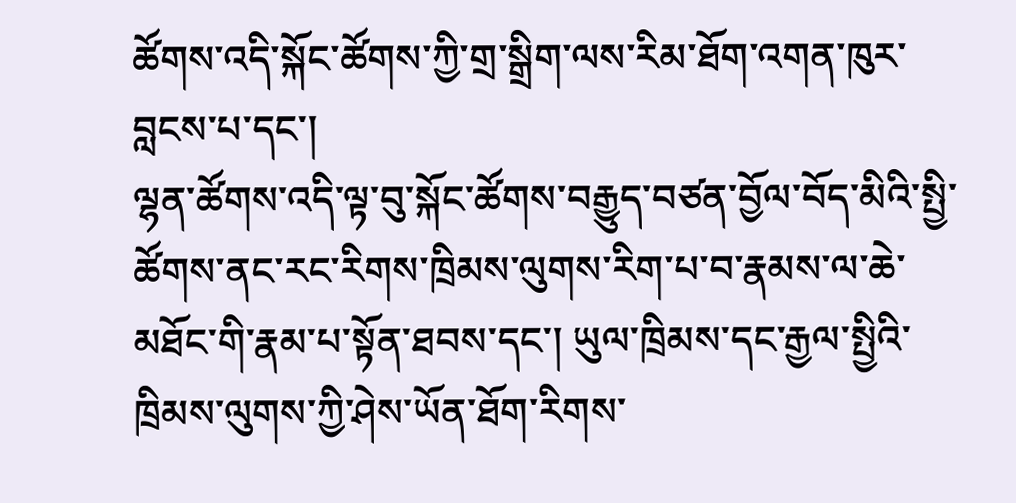ཚོགས་འདི་སྐོང་ཚོགས་ཀྱི་གྲ་སྒྲིག་ལས་རིམ་ཐོག་འགན་ཁུར་བླངས་པ་དང་།
ལྷན་ཚོགས་འདི་ལྟ་བུ་སྐོང་ཚོགས་བརྒྱུད་བཙན་བྱོལ་བོད་མིའི་སྤྱི་ཚོགས་ནང་རང་རིགས་ཁྲིམས་ལུགས་རིག་པ་བ་རྣམས་ལ་ཆེ་མཐོང་གི་རྣམ་པ་སྟོན་ཐབས་དང་། ཡུལ་ཁྲིམས་དང་རྒྱལ་སྤྱིའི་ཁྲིམས་ལུགས་ཀྱི་ཤེས་ཡོན་ཐོག་རིགས་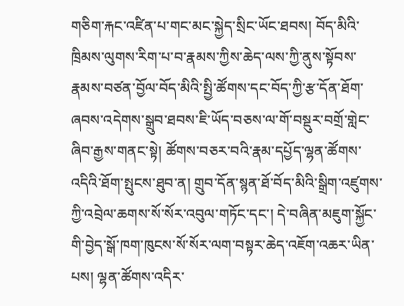གཅིག་རྐང་འཛིན་པ་གང་མང་སྐྱེད་སྲིང་ཡོང་ཐབས། བོད་མིའི་ཁྲིམས་ལུགས་རིག་པ་བ་རྣམས་ཀྱིས་ཆེད་ལས་ཀྱི་ནུས་སྟོབས་རྣམས་བཙན་བྱོལ་བོད་མིའི་སྤྱི་ཚོགས་དང་བོད་ཀྱི་རྩ་དོན་ཐོག་ཞབས་འདེགས་སྒྲུབ་ཐབས་ཇི་ཡོད་བཅས་ལ་གོ་བསྡུར་བགྲོ་གླེང་ཞིབ་རྒྱས་གནང་སྟེ། ཚོགས་བཅར་བའི་རྣམ་དཔྱོད་ལྷན་ཚོགས་འདིའི་ཐོག་སྤུངས་ཐུབ་ན། གྲུབ་དོན་སྙན་ཐོ་བོད་མིའི་སྒྲིག་འཛུགས་ཀྱི་འབྲེལ་ཆགས་སོ་སོར་འབུལ་གཏོང་དང་། དེ་བཞིན་མཇུག་སྐྱོང་གི་བྱེད་སྒོ་ཁག་ཁུངས་སོ་སོར་ལག་བསྟར་ཆེད་འཇོག་འཆར་ཡིན་པས། ལྷན་ཚོགས་འདིར་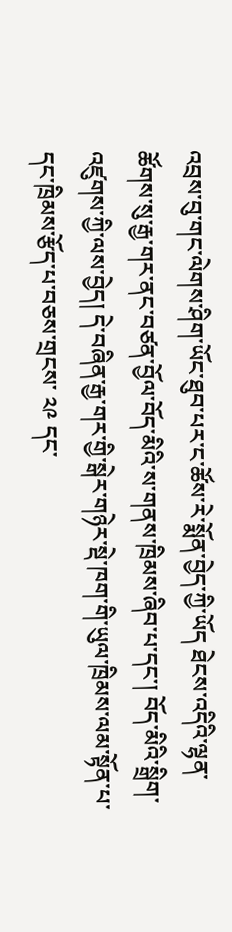འབྲས་བུ་གང་ལེགས་ཤིག་ཡོང་ཐུབ་པར་ང་ཚོས་རེ་སྨོན་བྱེད་ཀྱི་ཡོད ཐེངས་འདིའི་ལྷན་ཚོགས་སུ་རྒྱ་གར་ནང་བཙན་བྱོལ་བོད་མིའི་ས་གནས་ཁྲིམས་ཞིབ་པ་དང་། བོད་མིའི་སྒྲིག་འཛུགས་ཀྱི་ལས་བྱེད། དེ་བཞིན་རྒྱ་གར་གྱི་སྒེར་གཉེར་སྡེ་ཁག་གི་ཡུལ་ཁྲིམས་ལམ་སྟོན་པ་དང་ཁྲིམས་རྩོད་པ་བཅས་གྲངས་ ༢༩ དང་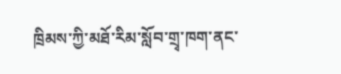ཁྲིམས་ཀྱི་མཐོ་རིམ་སློབ་གྲྭ་ཁག་ནང་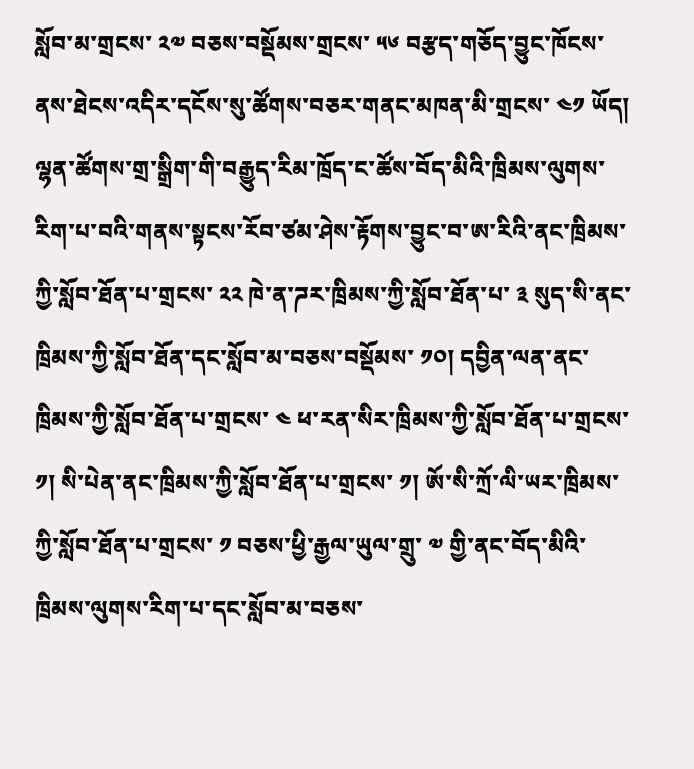སློབ་མ་གྲངས་ ༢༧ བཅས་བསྡོམས་གྲངས་ ༥༦ བརྩད་གཅོད་བྱུང་ཁོངས་ནས་ཐེངས་འདིར་དངོས་སུ་ཚོགས་བཅར་གནང་མཁན་མི་གྲངས་ ༤༡ ཡོད། ལྷན་ཚོགས་གྲ་སྒྲིག་གི་བརྒྱུད་རིམ་ཁྲོད་ང་ཚོས་བོད་མིའི་ཁྲིམས་ལུགས་རིག་པ་བའི་གནས་སྟངས་རོབ་ཙམ་ཤེས་རྟོགས་བྱུང་བ་ཨ་རིའི་ནང་ཁྲིམས་ཀྱི་སློབ་ཐོན་པ་གྲངས་ ༢༢ ཁེ་ན་ཌར་ཁྲིམས་ཀྱི་སློབ་ཐོན་པ་ ༣ སུད་སི་ནང་ཁྲིམས་ཀྱི་སློབ་ཐོན་དང་སློབ་མ་བཅས་བསྡོམས་ ༡༠། དབྱིན་ལན་ནང་ཁྲིམས་ཀྱི་སློབ་ཐོན་པ་གྲངས་ ༤ ཕ་རན་སིར་ཁྲིམས་ཀྱི་སློབ་ཐོན་པ་གྲངས་ ༡། སི་པེན་ནང་ཁྲིམས་ཀྱི་སློབ་ཐོན་པ་གྲངས་ ༡། ཨོ་སི་ཀྲོ་ལི་ཡར་ཁྲིམས་ཀྱི་སློབ་ཐོན་པ་གྲངས་ ༡ བཅས་ཕྱི་རྒྱལ་ཡུལ་གྲུ་ ༧ གྱི་ནང་བོད་མིའི་ཁྲིམས་ལུགས་རིག་པ་དང་སློབ་མ་བཅས་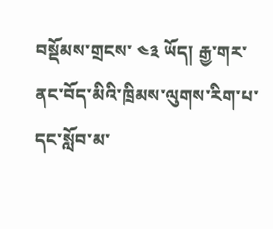བསྡོམས་གྲངས་ ༤༣ ཡོད། རྒྱ་གར་ནང་བོད་མིའི་ཁྲིམས་ལུགས་རིག་པ་དང་སློབ་མ་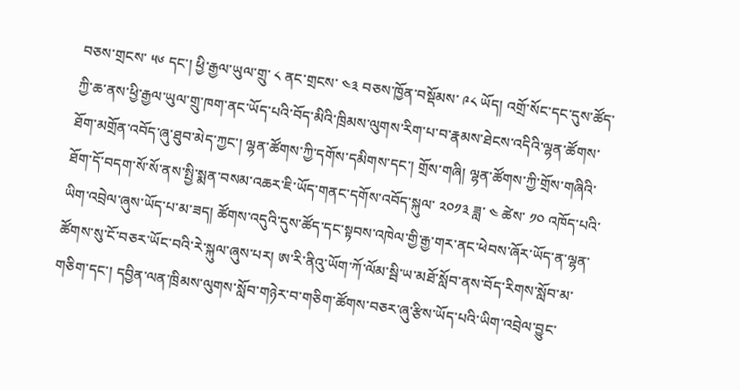བཅས་གྲངས་ ༥༦ དང་། ཕྱི་རྒྱལ་ཡུལ་གྲུ་ ༨ ནང་གྲངས་ ༤༣ བཅས་ཁྱོན་བསྡོམས་ ༩༨ ཡོད། འགྲོ་སོང་དང་དུས་ཚོད་ཀྱི་ཆ་ནས་ཕྱི་རྒྱལ་ཡུལ་གྲུ་ཁག་ནང་ཡོད་པའི་བོད་མིའི་ཁྲིམས་ལུགས་རིག་པ་བ་རྣམས་ཐེངས་འདིའི་ལྷན་ཚོགས་ཐོག་མགྲོན་འབོད་ཞུ་ཐུབ་མེད་ཀྱང་། ལྷན་ཚོགས་ཀྱི་དགོས་དམིགས་དང་། གྲོས་གཞི། ལྷན་ཚོགས་ཀྱི་གྲོས་གཞིའི་ཐོག་དོ་བདག་སོ་སོ་ནས་སྤྱི་སྨན་བསམ་འཆར་ཇི་ཡོད་གནང་དགོས་འབོད་སྐུལ་ ༢༠༡༣ ཟླ་ ༤ ཚེས་ ༡༠ འཁོད་པའི་ཡིག་འབྲེལ་ཞུས་ཡོད་པ་མ་ཟད། ཚོགས་འདུའི་དུས་ཚོད་དང་སྟབས་འཁེལ་གྱི་རྒྱ་གར་ནང་ཕེབས་ཞོར་ཡོད་ན་ལྷན་ཚོགས་སུ་ངོ་བཅར་ཡོང་བའི་རེ་སྐུལ་ཞུས་པར། ཨ་རི་ནིའུ་ཡོག་ཀོ་ལོམ་སྦི་ཡ་མཐོ་སློབ་ནས་བོད་རིགས་སློབ་མ་གཅིག་དང་། དབྱིན་ལན་ཁྲིམས་ལུགས་སློབ་གཉེར་བ་གཅིག་ཚོགས་བཅར་ཞུ་རྩིས་ཡོད་པའི་ཡིག་འབྲེལ་བྱུང་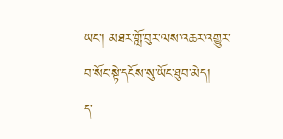ཡང་། མཐར་གློ་བུར་ལས་འཆར་འགྱུར་བ་སོང་སྟེ་དངོས་སུ་ཡོང་ཐུབ་མེད།
ད་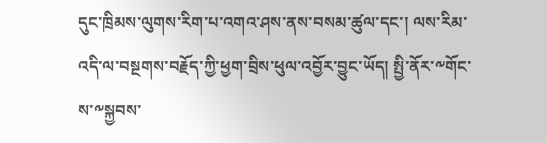དུང་ཁྲིམས་ལུགས་རིག་པ་འགའ་ཤས་ནས་བསམ་ཚུལ་དང་། ལས་རིམ་འདི་ལ་བསྔགས་བརྗོད་ཀྱི་ཕྱག་བྲིས་ཕུལ་འབྱོར་བྱུང་ཡོད། སྤྱི་ནོར་༸གོང་ས་༸སྐྱབས་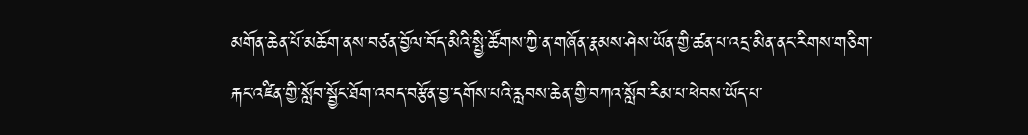མགོན་ཆེན་པོ་མཆོག་ནས་བཙན་བྱོལ་བོད་མིའི་སྤྱི་ཚོགས་ཀྱི་ན་གཞོན་རྣམས་ཤེས་ཡོན་གྱི་ཚན་པ་འདྲ་མིན་ནང་རིགས་གཅིག་རྐང་འཛིན་གྱི་སློབ་སྦྱོང་ཐོག་འབད་བརྩོན་བྱ་དགོས་པའི་རླབས་ཆེན་གྱི་བཀའ་སློབ་རིམ་པ་ཕེབས་ཡོད་པ་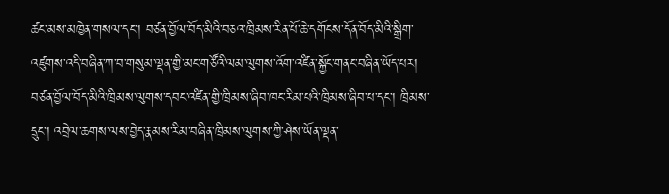ཚང་མས་མཁྱེན་གསལ་དང་། བཙན་བྱོལ་བོད་མིའི་བཅའ་ཁྲིམས་རིན་པོ་ཆེ་དགོངས་དོན་བོད་མིའི་སྒྲིག་འཛུགས་འདི་བཞིན་ཀ་བ་གསུམ་ལྡན་གྱི་མང་གཙོའི་ལམ་ལུགས་འོག་འཛིན་སྐྱོང་གནང་བཞིན་ཡོད་པར། བཙན་བྱོལ་བོད་མིའི་ཁྲིམས་ལུགས་དབང་འཛིན་གྱི་ཁྲིམས་ཞིབ་ཁང་རིམ་པའི་ཁྲིམས་ཞིབ་པ་དང་། ཁྲིམས་དྲུང་། འབྲེལ་ཆགས་ལས་བྱེད་རྣམས་རིམ་བཞིན་ཁྲིམས་ལུགས་ཀྱི་ཤེས་ཡོན་ལྡན་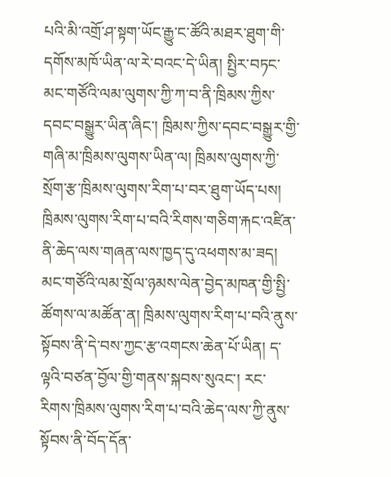པའི་མི་འགྲོ་ཤ་སྟག་ཡོང་རྒྱུ་ང་ཚོའི་མཐར་ཐུག་གི་དགོས་མཁོ་ཡིན་ལ་རེ་བའང་དེ་ཡིན། སྤྱིར་བཏང་མང་གཙོའི་ལམ་ལུགས་ཀྱི་ཀ་བ་ནི་ཁྲིམས་ཀྱིས་དབང་བསྒྱུར་ཡིན་ཞིང་། ཁྲིམས་ཀྱིས་དབང་བསྒྱུར་གྱི་གཞི་མ་ཁྲིམས་ལུགས་ཡིན་ལ། ཁྲིམས་ལུགས་ཀྱི་སྲོག་རྩ་ཁྲིམས་ལུགས་རིག་པ་བར་ཐུག་ཡོད་པས། ཁྲིམས་ལུགས་རིག་པ་བའི་རིགས་གཅིག་རྐང་འཛིན་ནི་ཆེད་ལས་གཞན་ལས་ཁྱད་དུ་འཕགས་མ་ཟད། མང་གཙོའི་ལམ་སྲོལ་ཉམས་ལེན་བྱེད་མཁན་གྱི་སྤྱི་ཚོགས་ལ་མཚོན་ན། ཁྲིམས་ལུགས་རིག་པ་བའི་ནུས་སྟོབས་ནི་དེ་བས་ཀྱང་རྩ་འགངས་ཆེན་པོ་ཡིན། ད་ལྟའི་བཙན་བྱོལ་གྱི་གནས་སྐབས་སུའང་། རང་རིགས་ཁྲིམས་ལུགས་རིག་པ་བའི་ཆེད་ལས་ཀྱི་ནུས་སྟོབས་ནི་བོད་དོན་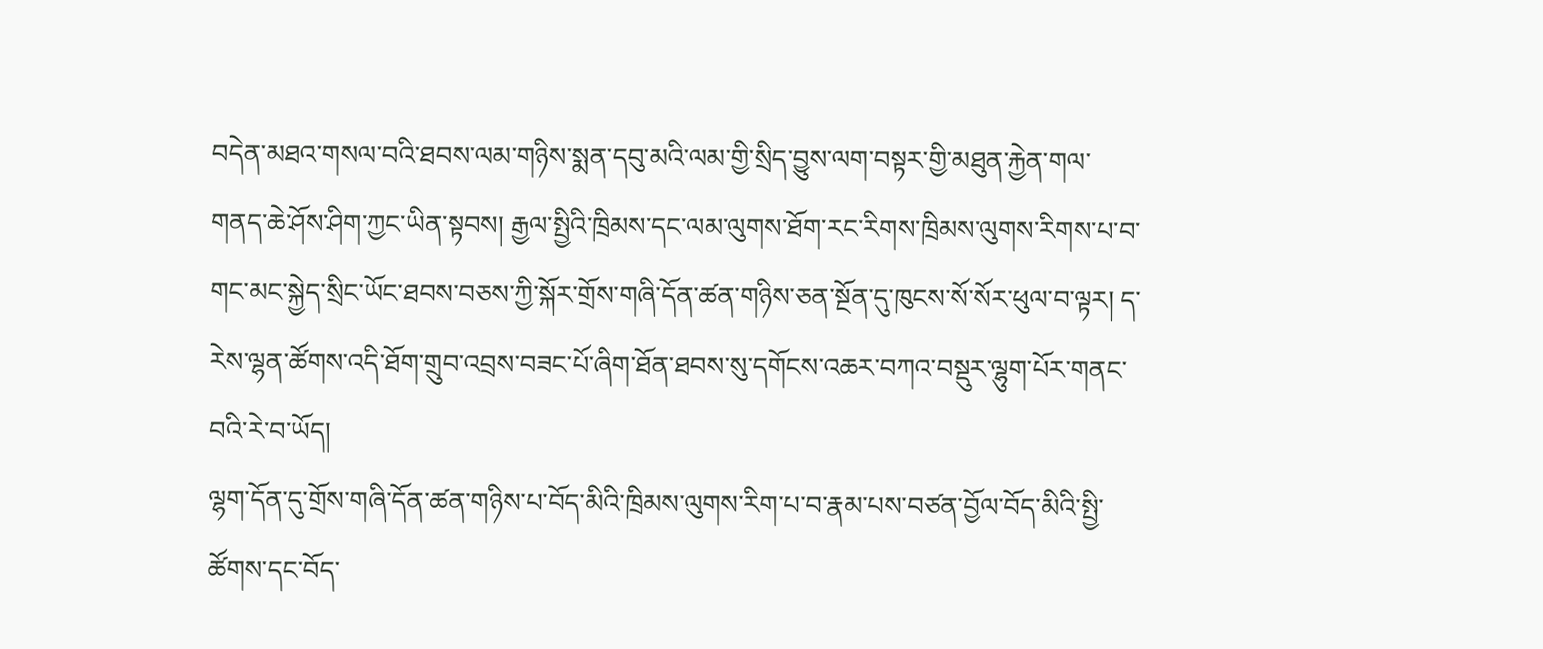བདེན་མཐའ་གསལ་བའི་ཐབས་ལམ་གཉིས་སྨན་དབུ་མའི་ལམ་གྱི་སྲིད་བྱུས་ལག་བསྟར་གྱི་མཐུན་རྐྱེན་གལ་གནད་ཆེ་ཤོས་ཤིག་ཀྱང་ཡིན་སྟབས། རྒྱལ་སྤྱིའི་ཁྲིམས་དང་ལམ་ལུགས་ཐོག་རང་རིགས་ཁྲིམས་ལུགས་རིགས་པ་བ་གང་མང་སྐྱེད་སྲིང་ཡོང་ཐབས་བཅས་ཀྱི་སྐོར་གྲོས་གཞི་དོན་ཚན་གཉིས་ཅན་སྔོན་དུ་ཁུངས་སོ་སོར་ཕུལ་བ་ལྟར། ད་རེས་ལྷན་ཚོགས་འདི་ཐོག་གྲུབ་འབྲས་བཟང་པོ་ཞིག་ཐོན་ཐབས་སུ་དགོངས་འཆར་བཀའ་བསྡུར་ལྷུག་པོར་གནང་བའི་རེ་བ་ཡོད།
ལྷག་དོན་དུ་གྲོས་གཞི་དོན་ཚན་གཉིས་པ་བོད་མིའི་ཁྲིམས་ལུགས་རིག་པ་བ་རྣམ་པས་བཙན་བྱོལ་བོད་མིའི་སྤྱི་ཚོགས་དང་བོད་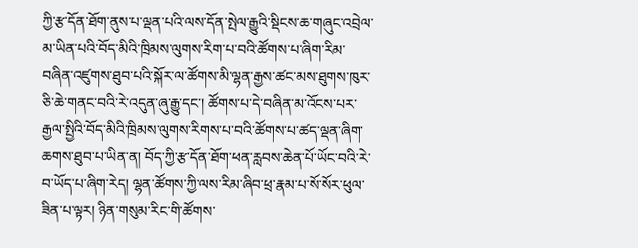ཀྱི་རྩ་དོན་ཐོག་ནུས་པ་ལྡན་པའི་ལས་དོན་སྤེལ་རྒྱུའི་སྡིངས་ཆ་གཞུང་འབྲེལ་མ་ཡིན་པའི་བོད་མིའི་ཁྲིམས་ལུགས་རིག་པ་བའི་ཚོགས་པ་ཞིག་རིམ་བཞིན་འཛུགས་ཐུབ་པའི་སྐོར་ལ་ཚོགས་མི་ལྷན་རྒྱས་ཚང་མས་ཐུགས་ཁུར་ཅི་ཆེ་གནང་བའི་རེ་འདུན་ཞུ་རྒྱུ་དང་། ཚོགས་པ་དེ་བཞིན་མ་འོངས་པར་རྒྱལ་སྤྱིའི་བོད་མིའི་ཁྲིམས་ལུགས་རིགས་པ་བའི་ཚོགས་པ་ཚད་ལྡན་ཞིག་ཆགས་ཐུབ་པ་ཡིན་ན། བོད་ཀྱི་རྩ་དོན་ཐོག་ཕན་རླབས་ཆེན་པོ་ཡོང་བའི་རེ་བ་ཡོད་པ་ཞིག་རེད། ལྷན་ཚོགས་ཀྱི་ལས་རིམ་ཞིབ་ཕྲ་རྣམ་པ་སོ་སོར་ཕུལ་ཟིན་པ་ལྟར། ཉིན་གསུམ་རིང་གི་ཚོགས་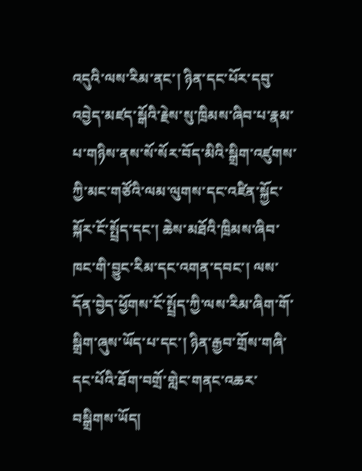འདུའི་ལས་རིམ་ནང་། ཉིན་དང་པོར་དབུ་འབྱེད་མཛད་སྒོའི་རྗེས་སུ་ཁྲིམས་ཞིབ་པ་རྣམ་པ་གཉིས་ནས་སོ་སོར་བོད་མིའི་སྒྲིག་འཛུགས་ཀྱི་མང་གཙོའི་ལམ་ལུགས་དང་འཛིན་སྐྱོང་སྐོར་ངོ་སྤྲོད་དང་། ཆེས་མཐོའི་ཁྲིམས་ཞིབ་ཁང་གི་བྱུང་རིམ་དང་འགན་དབང་། ལས་དོན་བྱེད་ཕྱོགས་ངོ་སྤྲོད་ཀྱི་ལས་རིམ་ཞིག་གོ་སྒྲིག་ཞུས་ཡོད་པ་དང་། ཉིན་རྒྱབ་གྲོས་གཞི་དང་པོའི་ཐོག་བགྲོ་གླེང་གནང་འཆར་བསྒྲིགས་ཡོད།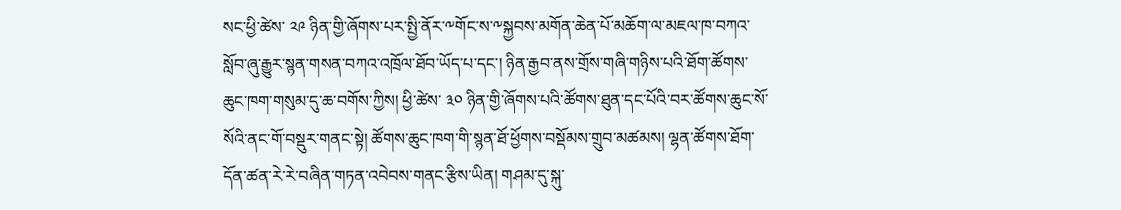སང་ཕྱི་ཚེས་ ༢༩ ཉིན་གྱི་ཞོགས་པར་སྤྱི་ནོར་༸གོང་ས་༸སྐྱབས་མགོན་ཆེན་པོ་མཆོག་ལ་མཇལ་ཁ་བཀའ་སློབ་ཞུ་རྒྱུར་སྙན་གསན་བཀའ་འཁྲོལ་ཐོབ་ཡོད་པ་དང་། ཉིན་རྒྱབ་ནས་གྲོས་གཞི་གཉིས་པའི་ཐོག་ཚོགས་ཆུང་ཁག་གསུམ་དུ་ཆ་བགོས་ཀྱིས། ཕྱི་ཚེས་ ༣༠ ཉིན་གྱི་ཞོགས་པའི་ཚོགས་ཐུན་དང་པོའི་བར་ཚོགས་ཆུང་སོ་སོའི་ནང་གོ་བསྡུར་གནང་སྟེ། ཚོགས་ཆུང་ཁག་གི་སྙན་ཐོ་ཕྱོགས་བསྡོམས་གྲུབ་མཚམས། ལྷན་ཚོགས་ཐོག་དོན་ཚན་རེ་རེ་བཞིན་གཏན་འབེབས་གནང་རྩིས་ཡིན། གཤམ་དུ་སྐུ་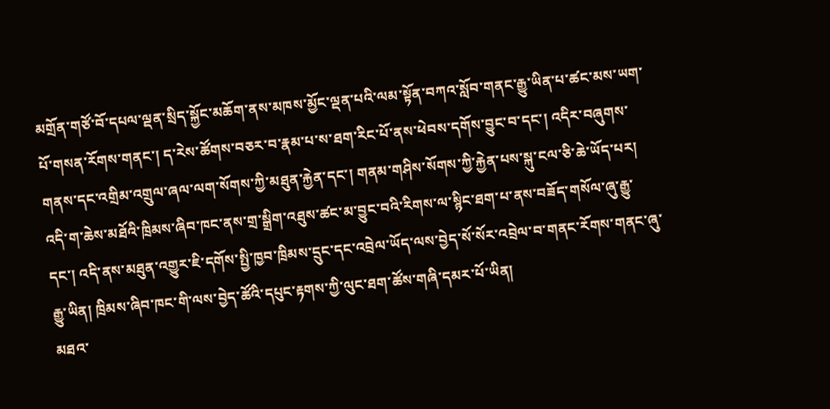མགྲོན་གཙོ་བོ་དཔལ་ལྡན་སྲིད་སྐྱོང་མཆོག་ནས་མཁས་མྱོང་ལྡན་པའི་ལམ་སྟོན་བཀའ་སློབ་གནང་རྒྱུ་ཡིན་པ་ཚང་མས་ཡག་པོ་གསན་རོགས་གནང་། ད་རེས་ཚོགས་བཅར་བ་རྣམ་པ་ས་ཐག་རིང་པོ་ནས་ཕེབས་དགོས་བྱུང་བ་དང་། འདིར་བཞུགས་གནས་དང་འགྲིམ་འགྲུལ་ཞལ་ལག་སོགས་ཀྱི་མཐུན་རྐྱེན་དང་། གནམ་གཤིས་སོགས་ཀྱི་རྐྱེན་པས་སྐུ་ངལ་ཅི་ཆེ་ཡོད་པར། འདི་ག་ཆེས་མཐོའི་ཁྲིམས་ཞིབ་ཁང་ནས་གྲ་སྒྲིག་འཐུས་ཚང་མ་བྱུང་བའི་རིགས་ལ་སྙིང་ཐག་པ་ནས་བཟོད་གསོལ་ཞུ་རྒྱུ་དང་། འདི་ནས་མཐུན་འགྱུར་ཇི་དགོས་སྤྱི་ཁྱབ་ཁྲིམས་དྲུང་དང་འབྲེལ་ཡོད་ལས་བྱེད་སོ་སོར་འབྲེལ་བ་གནང་རོགས་གནང་ཞུ་རྒྱུ་ཡིན། ཁྲིམས་ཞིབ་ཁང་གི་ལས་བྱེད་ཚོའི་དཔུང་རྟགས་ཀྱི་ལུང་ཐག་ཚོས་གཞི་དམར་པོ་ཡིན།
མཐའ་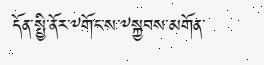དོན་སྤྱི་ནོར་༸གོང་ས་༸སྐྱབས་མགོན་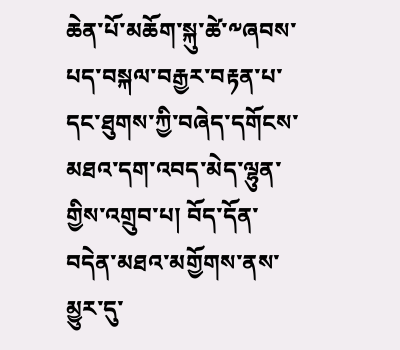ཆེན་པོ་མཆོག་སྐུ་ཚེ་༸ཞབས་པད་བསྐལ་བརྒྱར་བརྟན་པ་དང་ཐུགས་ཀྱི་བཞེད་དགོངས་མཐའ་དག་འབད་མེད་ལྷུན་གྱིས་འགྲུབ་པ། བོད་དོན་བདེན་མཐའ་མགྱོགས་ནས་མྱུར་དུ་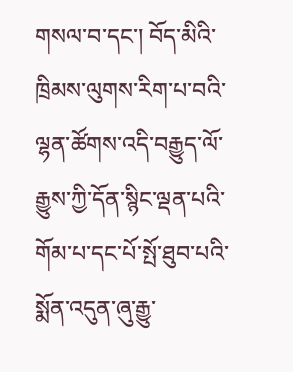གསལ་བ་དང་། བོད་མིའི་ཁྲིམས་ལུགས་རིག་པ་བའི་ལྷན་ཚོགས་འདི་བརྒྱུད་ལོ་རྒྱུས་ཀྱི་དོན་སྙིང་ལྡན་པའི་གོམ་པ་དང་པོ་སྤོ་ཐུབ་པའི་སྨོན་འདུན་ཞུ་རྒྱུ་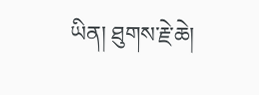ཡིན། ཐུགས་རྗེ་ཆེ།